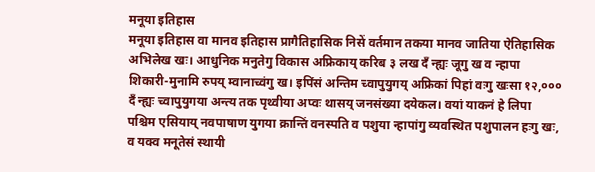मनूया इतिहास
मनूया इतिहास वा मानव इतिहास प्रागैतिहासिक निसें वर्तमान तकया मानव जातिया ऐतिहासिक अभिलेख खः। आधुनिक मनुतेगु विकास अफ्रिकाय् करिब ३ लख दँ न्ह्यः जूगु ख व न्हापा शिकारी-मुनामि रुपय् म्वानाच्वंगु ख। इपिंसं अन्तिम च्वापुयुगय् अफ्रिकां पिहां वःगु खःसा १२,००० दँ न्ह्यः च्वापुयुगया अन्त्य तक पृथ्वीया अप्वः थासय् जनसंख्या दयेकल। वयां याकनं हे लिपा पश्चिम एसियाय् नवपाषाण युगया क्रान्तिं वनस्पति व पशुया न्हापांगु व्यवस्थित पशुपालन हःगु खः, व यक्व मनूतेसं स्थायी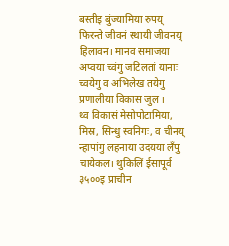बस्तीइ बुंज्यामिया रुपय् फिरन्ते जीवनं स्थायी जीवनय् हिलावन। मानव समाजया अप्वया च्वंगु जटिलतां यानाः च्वयेगु व अभिलेख तयेगु प्रणालीया विकास जुल ।
थ्व विकासं मेसोपोटामिया, मिस्र, सिन्धु स्वनिगः, व चीनय् न्हापांगु लहनाया उदयया लँपु चायेकल। थुकिलिं ईसापूर्व ३५००इ प्राचीन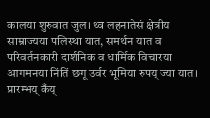कालया शुरुवात जुल। थ्व लहनातेसं क्षेत्रीय साम्राज्यया पलिस्था यात, समर्थन यात व परिवर्तनकारी दार्शनिक व धार्मिक विचारया आगमनया निंतिं छगू उर्वर भूमिया रुपय् ज्या यात। प्रारम्भय् कँय्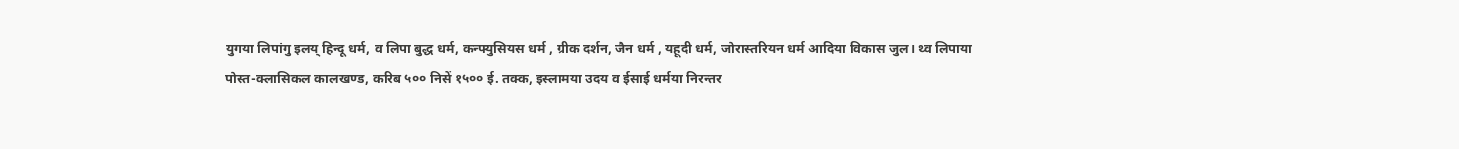युगया लिपांगु इलय् हिन्दू धर्म, व लिपा बुद्ध धर्म, कन्फ्युसियस धर्म , ग्रीक दर्शन, जैन धर्म , यहूदी धर्म, जोरास्तरियन धर्म आदिया विकास जुल। थ्व लिपाया पोस्त-क्लासिकल कालखण्ड, करिब ५०० निसें १५०० ई. तक्क, इस्लामया उदय व ईसाई धर्मया निरन्तर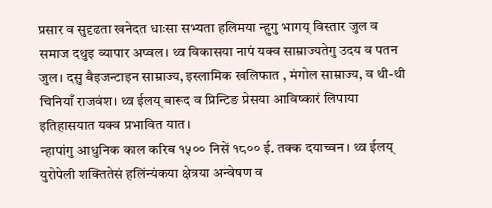प्रसार व सुदृढता खनेदत धाःसा सभ्यता हलिमया न्हुगु भागय् विस्तार जुल व समाज दथुइ व्यापार अप्वल। थ्व विकासया नापं यक्व साम्राज्यतेगु उदय व पतन जुल। दसु बैइजन्टाइन साम्राज्य, इस्लामिक खलिफात , मंगोल साम्राज्य, व थी-थी चिनियाँ राजवंश। थ्व ईलय् बारूद व प्रिन्टिङ प्रेसया आविष्कारं लिपाया इतिहासयात यक्व प्रभावित यात।
न्हापांगु आधुनिक काल करिब १५०० निसें १८०० ई. तक्क दयाच्वन। थ्व ईलय् युरोपेली शक्तितेसं हलिंन्यंकया क्षेत्रया अन्वेषण व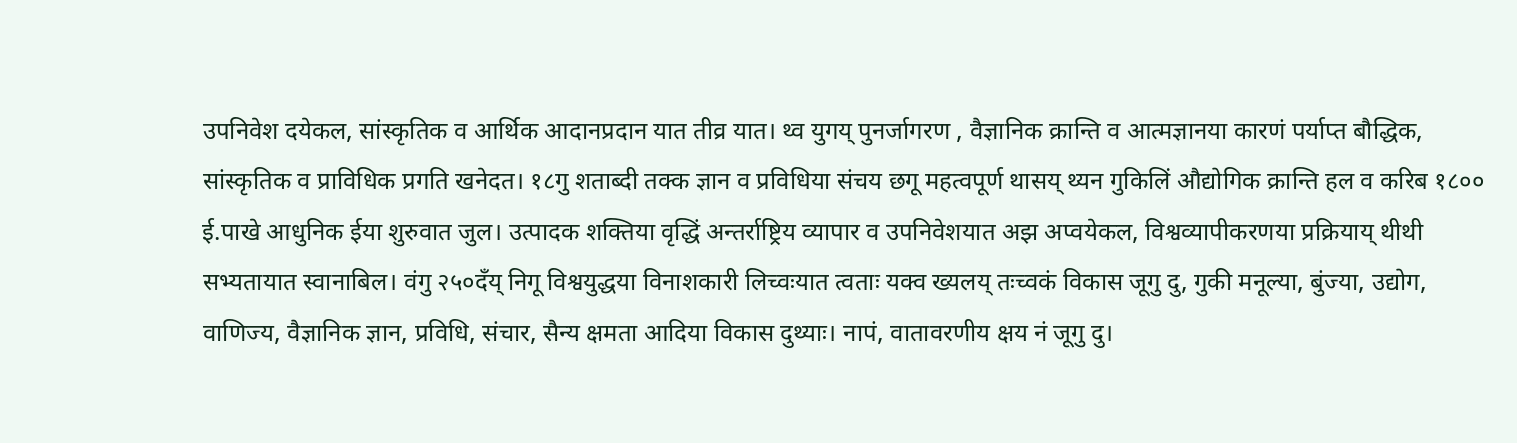उपनिवेश दयेकल, सांस्कृतिक व आर्थिक आदानप्रदान यात तीव्र यात। थ्व युगय् पुनर्जागरण , वैज्ञानिक क्रान्ति व आत्मज्ञानया कारणं पर्याप्त बौद्धिक, सांस्कृतिक व प्राविधिक प्रगति खनेदत। १८गु शताब्दी तक्क ज्ञान व प्रविधिया संचय छगू महत्वपूर्ण थासय् थ्यन गुकिलिं औद्योगिक क्रान्ति हल व करिब १८०० ई.पाखे आधुनिक ईया शुरुवात जुल। उत्पादक शक्तिया वृद्धिं अन्तर्राष्ट्रिय व्यापार व उपनिवेशयात अझ अप्वयेकल, विश्वव्यापीकरणया प्रक्रियाय् थीथी सभ्यतायात स्वानाबिल। वंगु २५०दँय् निगू विश्वयुद्धया विनाशकारी लिच्वःयात त्वताः यक्व ख्यलय् तःच्वकं विकास जूगु दु, गुकी मनूल्या, बुंज्या, उद्योग, वाणिज्य, वैज्ञानिक ज्ञान, प्रविधि, संचार, सैन्य क्षमता आदिया विकास दुथ्याः। नापं, वातावरणीय क्षय नं जूगु दु।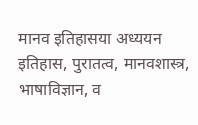मानव इतिहासया अध्ययन इतिहास, पुरातत्व, मानवशास्त्र, भाषाविज्ञान, व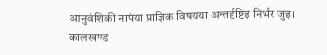आनुवंशिकी नापंया प्राज्ञिक विषयया अन्तर्दृष्टिइ निर्भर जुइ।
कालखण्ड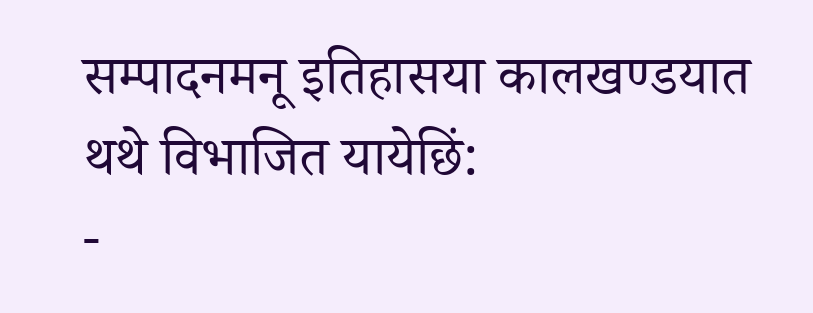सम्पादनमनू इतिहासया कालखण्डयात थथे विभाजित यायेछिं:
-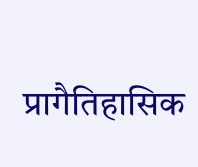प्रागैतिहासिक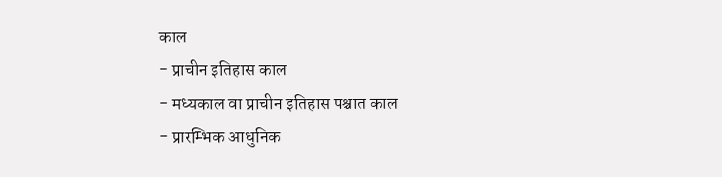काल
- प्राचीन इतिहास काल
- मध्यकाल वा प्राचीन इतिहास पश्चात काल
- प्रारम्भिक आधुनिक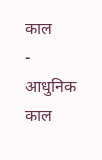काल
- आधुनिक काल